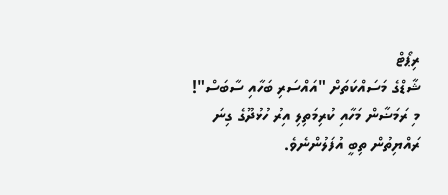ރިޕޯޓް
ޝާޑްގެ މަސައްކަތަށް "އައްސަރި ބަހާއި ސާބަސް"!
މި ރަމަޟާން މަހާއި ކުރިމަތިލި އިރު ހުޅުދޫގެ ގިނަ ރައްޔިތުން ތިބީ އުފަލުންނެވެ.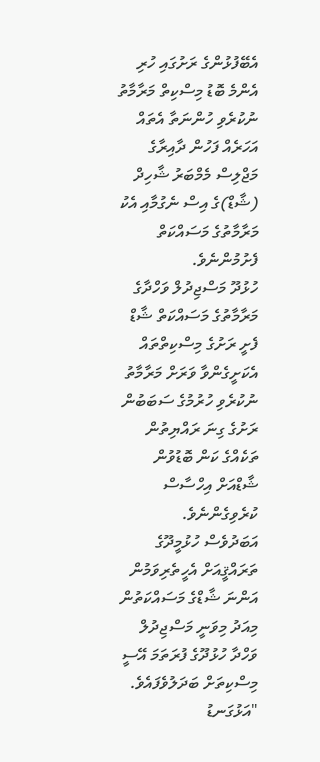އެބޭފުޅުންގެ ރަށުގައި ހުރި އެންމެ ބޮޑު މިސްކިތް މަރާމާތު ނުކުރެވި ހުންނަތާ އެތައް އަހަރެއް ފަހުން ދާއިރާގެ މަޖްލިސް މެމްބަރު ޝާހިދް (ޝާޑް)ގެ އިސް ނެގުމާއި އެކު މަރާމާތުގެ މަސައްކަތް ފެށުމުންނެވެ.
ހުޅުދޫ މަސްޖިދުލް ވަހްދާގެ މަރާމާތުގެ މަސައްކަތް ޝާޑް ފެށީ ރަށުގެ މިސްކިތްތައް އެކަށީގެންވާ ވަރަށް މަރާމާތު ނުކުރެވި ހުރުމުގެ ސަބަބުން ރަށުގެ ގިނަ ރައްޔިތުން ތަކެއްގެ ކަން ބޮޑުވުން ޝާޑްއަށް އިހްސާސް ކުރެވިގެންނެވެ.
އަބަދުވެސް ހުޅުމީދޫގެ ތަރައްޤީއަށް އެހީތެރިވަމުން އަންނަ ޝާޑްގެ މަސައްކަތުން މިއަދު މިވަނީ މަސްޖިދުލް ވަހްދާ ހުޅުދޫގެ ފުރަތަމަ އޭސީ މިސްކިތަށް ބަދަލުވެފައެވެ.
"އަޅުގަނޑު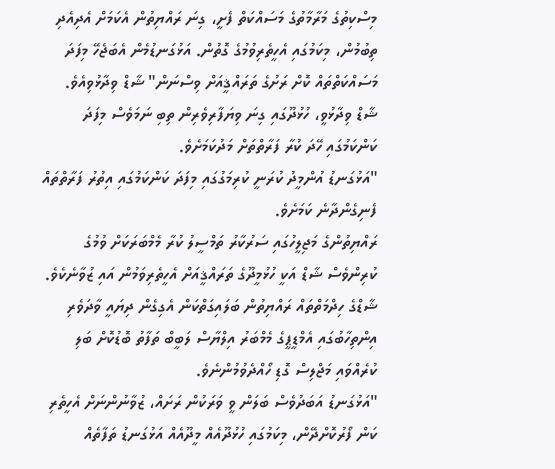މިސްކިތުގެ މަރާމާތުގެ މަސައްކަތް ފެށީ، ގިނަ ރައްޔިތުން އެކަމަށް އެދިއެދި ތިބުމުން، މިކަމުގައި އެހީތެރިވުމުގެ ގޮތުން. އަޅުގަނޑުމެން އެބަޖެހޭ މިފަދަ މަސައްކަތްތައް ކޮށް ރަށުގެ ތަރައްޤީއަށް ވިސްނަން" ޝާޑް ވިދާޅުވިއެވެ.
ޝާޑް ވިދާޅުވީ، ހުޅުދޫގައި ގިނަ ވިޔަފާރިވެރިން ތިބި ނަމަވެސް މިފަދަ ކަންކަމުގައި ހޭދަ ކުރާ ފަރާތްތަށް މަދުކަމަށެވެ.
"އަޅުގަނޑު އުންމީދު ކުރަނީ ކުރިމަގުގައި މިފަދަ ކަންކަމުގައި އިތުރު ފަރާތްތައް ފެނިގެންދާނެ ކަމަށެވެ.
ރައްޔިތުންގެ މަޖިލީހުގައި ސަރުކާރު ތަމްސީލު ކުރާ މެމްބަރަކަށް ވުމުގެ ކުރިންވެސް ޝާޑް އަކީ ހުޅުމީދޫގެ ތަރައްޤީއަށް އެހީތެރިވަމުން އައި ޒުވާނެކެވެ. ޝާޑްގެ ހިދްމަތްތައް ރައްޔިތުން ބަލައިގަތްކަން އެގިގެން ދިޔައީ ވާދަވެރި އިންތިހާބުގައި އެމްޑީޕީގެ މެމްބަރު އިލްޔާސް ލަބީބް ތަފާތު ބޮޑުކޮށް ބަލި ކުރެއްވައި މަޖްލިސް ގޮޑި ހޯއްދެވުމުންނެވެ.
"އަޅުގަނޑު އަބަދުވެސް ބަލަން ވީ ވަރަކުން ރަށައް، ޒުވާނުންނަށް އެހީތެރި ކަން ފޯރުކޮށްދޭން، މިކަމުގައި ހުޅުދޫއެއް މީދޫއެއް އަޅުގަނޑު ތަފާތެއް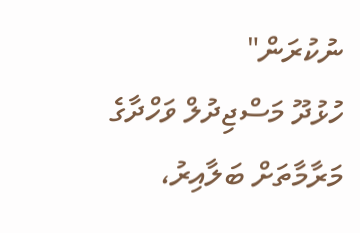ނުކުރަން"
ހުޅުދޫ މަސްޖިދުލް ވަހްދާގެ މަރާމާތަށް ބަލާއިރު،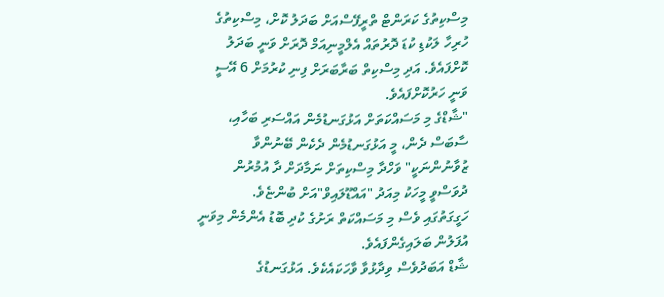މިސްކިތުގެ ކަރަންޓް ތްރީފޭސްއަށް ބަދަލު ކޮށް، މިސްކިތުގެ ހުރިހާ ލަކުޑި ކުޑަ ދޮރުތައް އެލްމީނިއަމް ދޮރަށް ވަނީ ބަދަލު ކޮށްފައެވެ. އަދި މިސްކިތް ބަރާބަރަށް ފިނި ކުރުމަށް 6 އޭސީ ވަނީ ހަރުކޮށްފައެވެ.
"ޝާޑްގެ މި މަސައްކަތަށް އަޅުގަނޑުމެން އައްސަރި ބަހާއި، ސާބަސް ދެން، މީ އަޅުގަނޑުމެން ދެކެން ބޭނުންވާ ޒުވާނުންނަކީ" ވަހްދާ މިސްކިތަށް ނަމާދަށް ދާ އުމުރުން ދުވަސްވީ މީހަކު މިއަދު "އައްޑޫލައިވް"އަށް ބުންޏެވެ.
ހަގީގަތުގައި ވެސް މި މަސައްކަތް ރަށުގެ ކުދި ބޮޑު އެންމެން މިވަނީ އުފަލުން ބަލައިގެންފައެވެ.
ޝާޑް އަބަދުވެސް ވިދާޅުވާ ވާހަކައެކެވެ. އަޅުގަނޑުގެ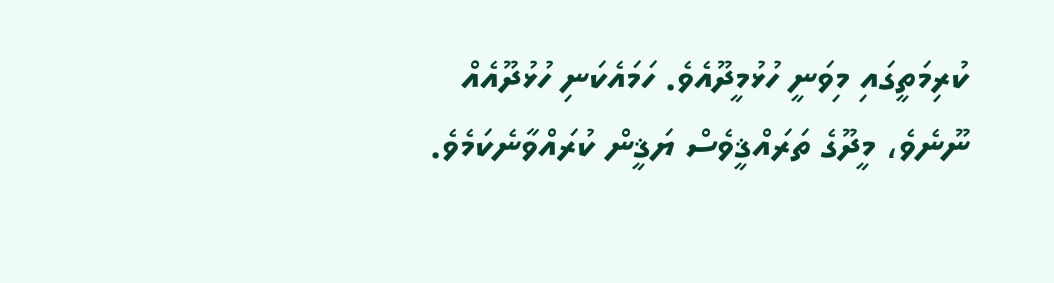ކުރިމަތީގައި މިވަނީ ހުޅުމީދޫއެވެ. ހަމައެކަނި ހުޅުދޫއެއް ނޫނެވެ، މީދޫގެ ތަރައްޤީވެސް ޔަޤީން ކުރައްވާނެކަމެވެ.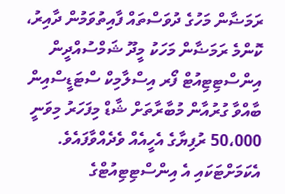ރަމަޟާން މަހުގެ ދުވަސްތައް ފާއިތުވަމުން ދާއިރު، ކޮންމެ ރަމަޟާން މަހަކު މީދޫ ޝަމްސުއްދީން އިންސްޓިޓިއުޓް ފޯރ އިސްލާމިކް ސްޓަޑީސްއިން ބާއްވާ ގުރުއާން މުބާރާތަށް ޝާޑް މިފަހަރު މިވަނީ 50،000 ރުފިޔާގެ އެހީއެއް ވެދެއްވާފައެވެ. އެކަމަށްޓަކައި އެ އިންސްޓިޓިއުޓްގެ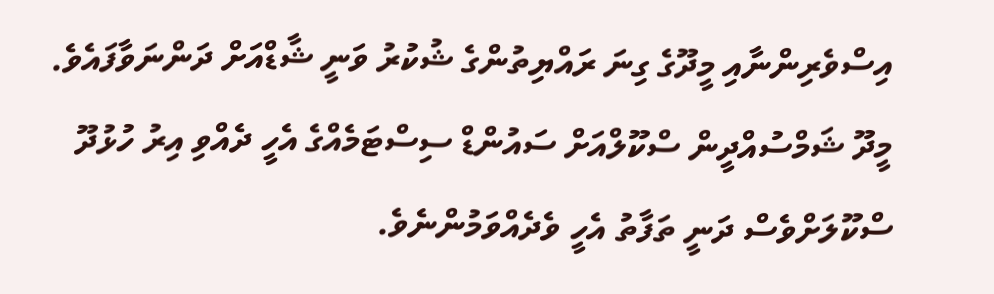އިސްވެރިންނާއި މީދޫގެ ގިނަ ރައްޔިތުންގެ ޝުކުރު ވަނީ ޝާޑްއަށް ދަންނަވާފައެވެ. މީދޫ ޝަމްސުއްދީން ސްކޫލްއަށް ސައުންޑް ސިސްޓަމެއްގެ އެހީ ދެއްވި އިރު ހުޅުދޫ ސްކޫލަށްވެސް ދަނީ ތަފާތު އެހީ ވެދެއްވަމުންނެވެ.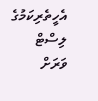އެހީތެރިކަމުގެ ލިސްޓް ވަރަށް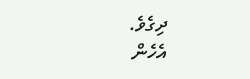ދިގެވެ.
އެހެން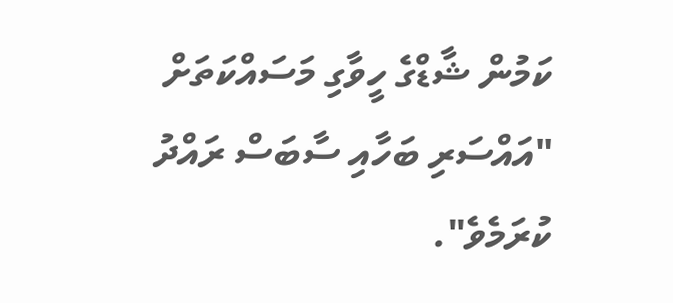ކަމުން ޝާޑްގެ ހީވާގި މަސައްކަތަށް "އައްސަރި ބަހާއި ސާބަސް ރައްދު ކުރަމެވެ".